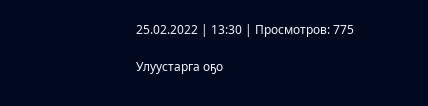25.02.2022 | 13:30 | Просмотров: 775

Улуустарга оҕо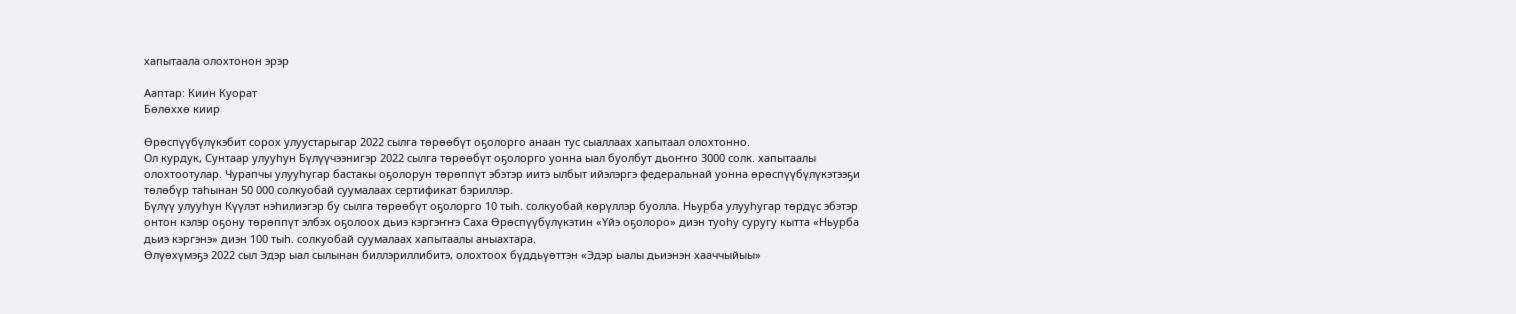хапытаала олохтонон эрэр

Ааптар: Киин Куорат
Бөлөххө киир

Өрөспүүбүлүкэбит сорох улуустарыгар 2022 сылга төрөөбүт оҕолорго анаан тус сыаллаах хапытаал олохтонно.
Ол курдук, Сунтаар улууһун Бүлүүчээнигэр 2022 сылга төрөөбүт оҕолорго уонна ыал буолбут дьоҥҥо 3000 солк. хапытаалы олохтоотулар. Чурапчы улууһугар бастакы оҕолорун төрөппүт эбэтэр иитэ ылбыт ийэлэргэ федеральнай уонна өрөспүүбүлүкэтээҕи төлөбүр таһынан 50 000 солкуобай суумалаах сертификат бэриллэр.
Бүлүү улууһун Күүлэт нэһилиэгэр бу сылга төрөөбүт оҕолорго 10 тыһ. солкуобай көрүллэр буолла. Ньурба улууһугар төрдүс эбэтэр онтон кэлэр оҕону төрөппүт элбэх оҕолоох дьиэ кэргэҥҥэ Саха Өрөспүүбүлүкэтин «Үйэ оҕолоро» диэн туоһу суругу кытта «Ньурба дьиэ кэргэнэ» диэн 100 тыһ. солкуобай суумалаах хапытаалы аныахтара.
Өлүөхүмэҕэ 2022 сыл Эдэр ыал сылынан биллэриллибитэ, олохтоох бүддьүөттэн «Эдэр ыалы дьиэнэн хааччыйыы»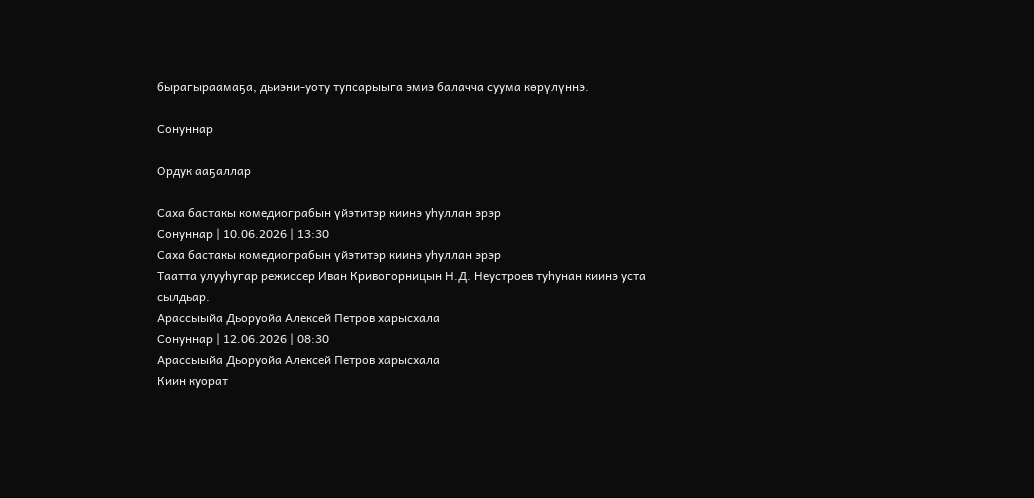бырагыраамаҕа, дьиэни-уоту тупсарыыга эмиэ балачча суума көрүлүннэ.

Сонуннар

Ордук ааҕаллар

Саха бастакы комедиограбын үйэтитэр киинэ уһуллан эрэр
Сонуннар | 10.06.2026 | 13:30
Саха бастакы комедиограбын үйэтитэр киинэ уһуллан эрэр
Таатта улууһугар режиссер Иван Кривогорницын Н.Д. Неустроев туһунан киинэ уста сылдьар.
Арассыыйа Дьоруойа Алексей Петров харысхала
Сонуннар | 12.06.2026 | 08:30
Арассыыйа Дьоруойа Алексей Петров харысхала
Киин куорат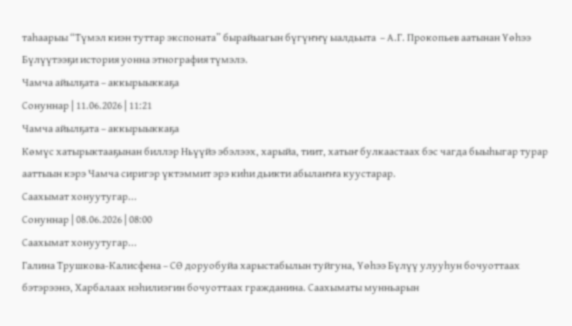таһаарыы “Түмэл киэн туттар экспоната” бырайыагын бүгүҥҥү ыалдьыта  – А.Г. Прокопьев аатынан Үөһээ Бүлүүтээҕи история уонна этнография түмэлэ.
Чамча айылҕата – аккырыыккаҕа
Сонуннар | 11.06.2026 | 11:21
Чамча айылҕата – аккырыыккаҕа
Көмүс хатырыктааҕынан биллэр Ньүүйэ эбэлээх, харыйа, тиит, хатыҥ булкаастаах бэс чагда быыһыгар турар ааттыын кэрэ Чамча сиригэр үктэммит эрэ киһи дьикти абылаҥҥа куустарар.
Саахымат хонуутугар...
Сонуннар | 08.06.2026 | 08:00
Саахымат хонуутугар...
Галина Трушкова-Калисфена – СӨ доруобуйа харыстабылын туйгуна, Үөһээ Бүлүү улууһун бочуоттаах бэтэрээнэ, Харбалаах нэһилиэгин бочуоттаах гражданина. Саахыматы мунньарын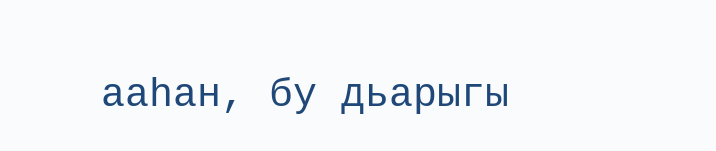ааһан, бу дьарыгы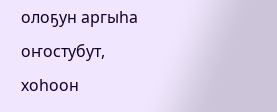олоҕун аргыһа оҥостубут, хоһоон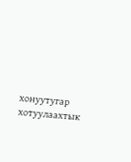хонуутугар хотуулаахтык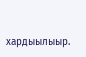хардыылыыр.